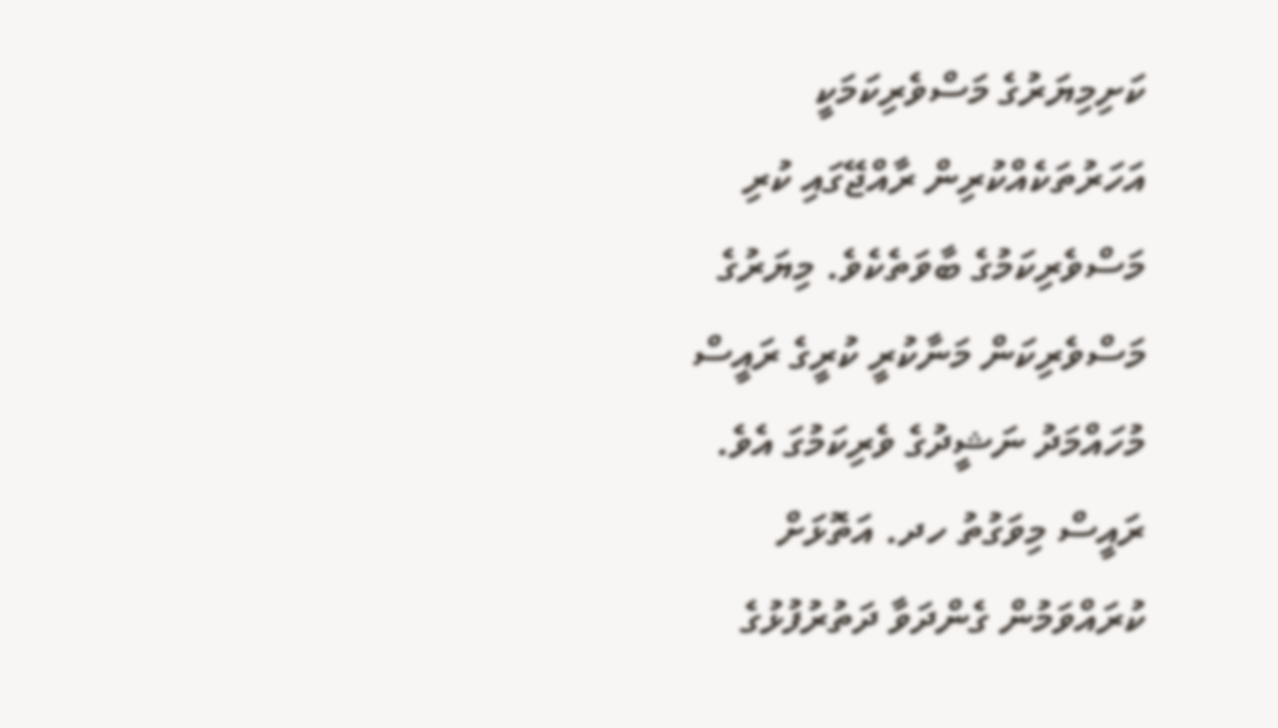ކަށިމިޔަރުގެ މަސްވެރިކަމަކީ އަހަރުތަކެއްކުރިން ރާއްޖޭގައި ކުރި މަސްވެރިކަމުގެ ބާވަތެކެވެ. މިޔަރުގެ މަސްވެރިކަން މަނާކުރީ ކުރީގެ ރައީސް މުހައްމަދު ނަޝީދުގެ ވެރިކަމުގަ އެވެ.
ރައީސް މިވަގުތު ހދ. އަތޮޅަށް ކުރައްވަމުން ގެންދަވާ ދަތުރުފުޅުގެ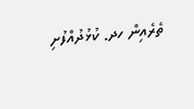ތެރެއިން ހދ. ކުޅުދުއްފުށި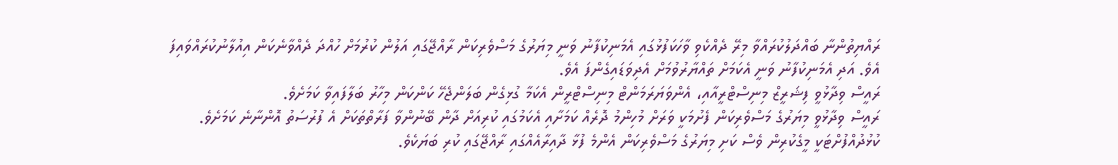ރައްޔިތުންނާ ބައްދަލުކުރައްވާ މިރޭ ދެއްކެވި ވާހަކަފުޅުގައި އެމަނިކުފާނު ވަނީ މިޔަރުގެ މަސްވެރިކަން ރާއްޖޭގައި އަލުން ކުރުމަށް ހުއްދަ ދެއްވާނެކަން އިއުލާނުކުރައްވައިފަ އެވެ. އަދި އެމަނިކުފާނު ވަނީ އެކަމަށް ތައްޔާރުވުމަށް އެދިވަޑައިގެންފަ އެވެ.
ރައީސް ވިދާޅުވީ ފިޝަރީޒް މިނިސްޓްރީއާއި، އެންވަޔަރަމަންޓް މިނިސްޓްރީން އެކަމާ ގުޅިގެން ބަލަންޖެހޭ ކަންކަން މިހާރު ބަލާފައިވާ ކަމަށެވެ.
ރައީސް ވިދާޅުވީ މިޔަރުގެ މަސްވެރިކަން ފެށުމަކީ ވަރަށް މުހިންމު ދޮރެއް ކަމަށާއި އެކަމުގައި ކުރިއަށް ދާން ބޭނުންވާ ފަރާތްތަކަށް އެ ފުރުސަތު އޮންނާނެ ކަމަށެވެ.
ކުޅުދުއްފުށްޓަކީ މީގެކުރިން ވެސް ކަށި މިޔަރުގެ މަސްވެރިކަން އެންމެ ފުޅާ ދާއިރާއެއްގައި ރާއްޖޭގައި ކުރި ބަޔަކެވެ.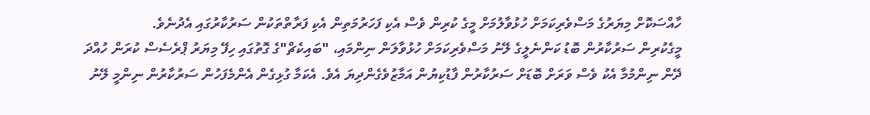ހާއްސަކޮށް މިޔަރުގެ މަސްވެރިކަމަށް ހުޅުވާލުމަށް މީގެ ކުރިން ވެސް އެކި ފަހަރުމަތިން އެކި ފަރާތްތަކުން ސަރުކާރުގައި އެދުނެވެ.
މީގެކުރިން ސަރުކާރުން ބޮޑު ކަންނެލީގެ ލޭނު މަސްވެރިކަމަށް ހުޅުވާލަން ނިންމައި، "ބައިކެޗް"ގެ ގޮތުގައި ހިފޭ މިޔަރު ޕްރެސެސް ކުރަން ހުއްދަ ދޭން ނިންމުމާ އެކު ވެސް ވަރަށް ބޮޑަށް ސަރުކާރުން ފާޑުކިޔުން އަމާޒުވެގެންދިޔަ އެވެ. އެކަމާ ގުޅިގެން އެންމެފަހުން ސަރުކާރުން ނިންމީ ލޭނު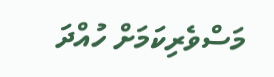މަސްވެރިކަމަށް ހުއްދަ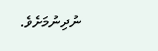ނުދިނުމަށެވެ.